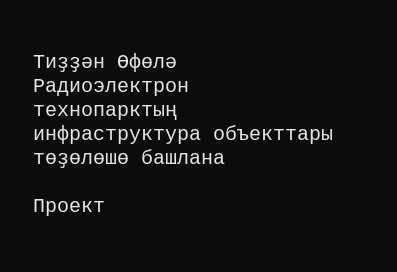Тиҙҙән Өфөлә Радиоэлектрон технопарктың инфраструктура объекттары төҙөлөшө башлана

Проект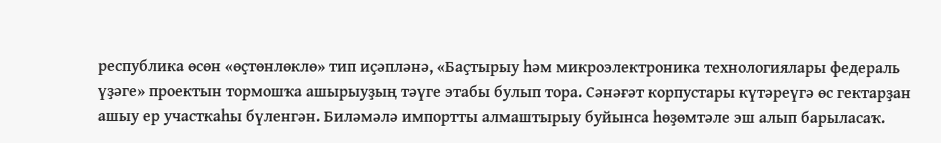республика өсөн «өҫтөнлөклө» тип иҫәпләнә, «Баҫтырыу һәм микроэлектроника технологиялары федераль үҙәге» проектын тормошҡа ашырыуҙың тәүге этабы булып тора. Сәнәғәт корпустары күтәреүгә өс гектарҙан ашыу ер участкаһы бүленгән. Биләмәлә импортты алмаштырыу буйынса һөҙөмтәле эш алып барыласаҡ.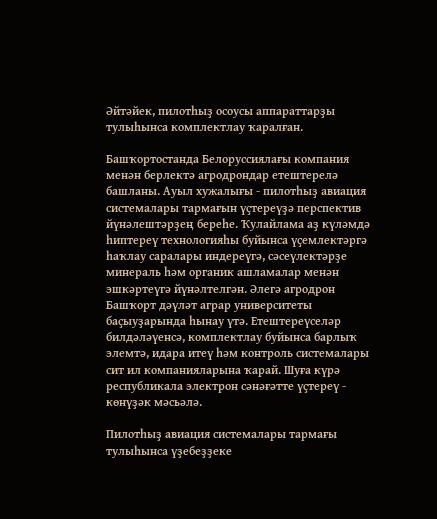Әйтәйек, пилотһыҙ осоусы аппараттарҙы тулыһынса комплектлау ҡаралған.

Башҡортостанда Белоруссиялағы компания менән берлектә агродрондар етештерелә башланы. Ауыл хужалығы - пилотһыҙ авиация системалары тармағын үҫтереүҙә перспектив йүнәлештәрҙең береһе. Ҡулайлама аҙ күләмдә һиптереү технологияһы буйынса үҫемлектәргә һаҡлау саралары индереүгә, сәсеүлектәрҙе минераль һәм органик ашламалар менән эшкәртеүгә йүнәлтелгән. Әлегә агродрон Башҡорт дәүләт аграр университеты баҫыуҙарында һынау үтә. Етештереүселәр билдәләүенсә, комплектлау буйынса барлыҡ элемтә, идара итеү һәм контроль системалары сит ил компанияларына ҡарай. Шуға күрә республикала электрон сәнәғәтте үҫтереү - көнүҙәк мәсьәлә.

Пилотһыҙ авиация системалары тармағы тулыһынса үҙебеҙҙеке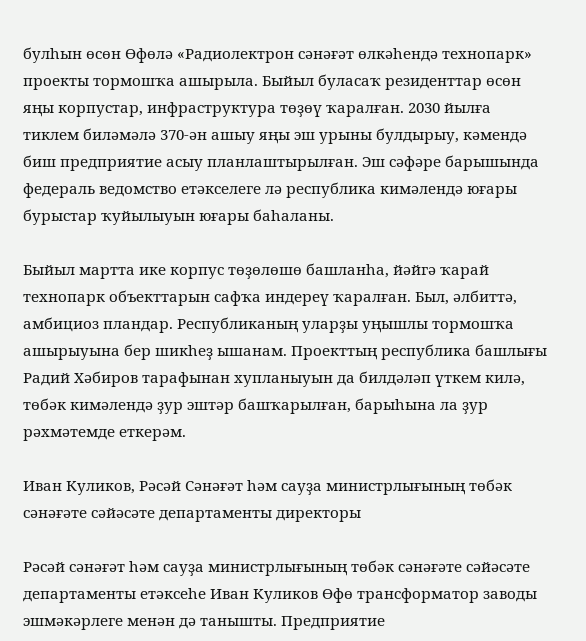булһын өсөн Өфөлә «Радиолектрон сәнәғәт өлкәһендә технопарк» проекты тормошҡа ашырыла. Быйыл буласаҡ резиденттар өсөн яңы корпустар, инфраструктура төҙөү ҡаралған. 2030 йылға тиклем биләмәлә 370-ән ашыу яңы эш урыны булдырыу, кәмендә биш предприятие асыу планлаштырылған. Эш сәфәре барышында федераль ведомство етәкселеге лә республика кимәлендә юғары бурыстар ҡуйылыуын юғары баһаланы.

Быйыл мартта ике корпус төҙөлөшө башланһа, йәйгә ҡарай технопарк объекттарын сафҡа индереү ҡаралған. Был, әлбиттә, амбициоз пландар. Республиканың уларҙы уңышлы тормошҡа ашырыуына бер шикһеҙ ышанам. Проекттың республика башлығы Радий Хәбиров тарафынан хупланыуын да билдәләп үткем килә, төбәк кимәлендә ҙур эштәр башҡарылған, барыһына ла ҙур рәхмәтемде еткерәм.

Иван Куликов, Рәсәй Сәнәғәт һәм сауҙа министрлығының төбәк сәнәғәте сәйәсәте департаменты директоры

Рәсәй сәнәғәт һәм сауҙа министрлығының төбәк сәнәғәте сәйәсәте департаменты етәксеһе Иван Куликов Өфө трансформатор заводы эшмәкәрлеге менән дә танышты. Предприятие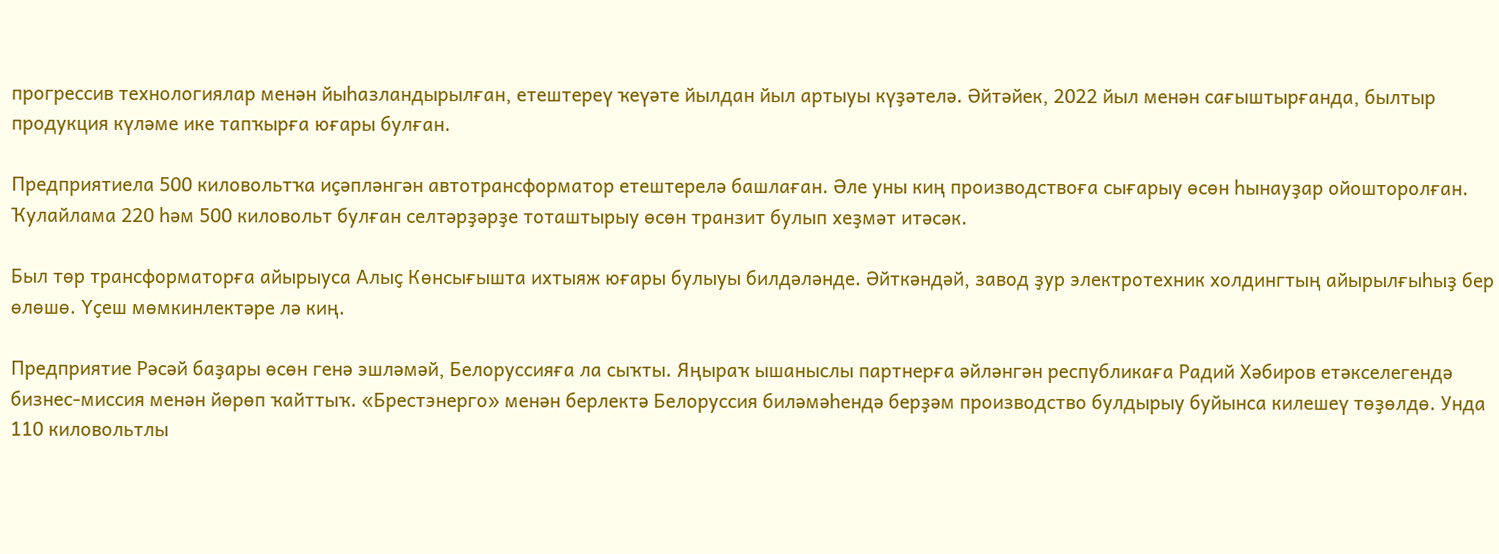прогрессив технологиялар менән йыһазландырылған, етештереү ҡеүәте йылдан йыл артыуы күҙәтелә. Әйтәйек, 2022 йыл менән сағыштырғанда, былтыр продукция күләме ике тапҡырға юғары булған.

Предприятиела 500 киловольтҡа иҫәпләнгән автотрансформатор етештерелә башлаған. Әле уны киң производствоға сығарыу өсөн һынауҙар ойошторолған. Ҡулайлама 220 һәм 500 киловольт булған селтәрҙәрҙе тоташтырыу өсөн транзит булып хеҙмәт итәсәк.

Был төр трансформаторға айырыуса Алыҫ Көнсығышта ихтыяж юғары булыуы билдәләнде. Әйткәндәй, завод ҙур электротехник холдингтың айырылғыһыҙ бер өлөшө. Үҫеш мөмкинлектәре лә киң.

Предприятие Рәсәй баҙары өсөн генә эшләмәй, Белоруссияға ла сыҡты. Яңыраҡ ышаныслы партнерға әйләнгән республикаға Радий Хәбиров етәкселегендә бизнес-миссия менән йөрөп ҡайттыҡ. «Брестэнерго» менән берлектә Белоруссия биләмәһендә берҙәм производство булдырыу буйынса килешеү төҙөлдө. Унда 110 киловольтлы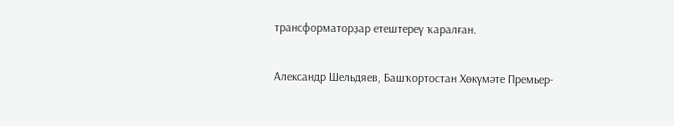трансформаторҙар етештереү ҡаралған.

Александр Шельдяев, Башҡортостан Хөкүмәте Премьер-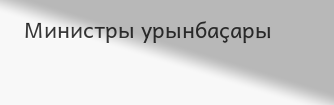Министры урынбаҫары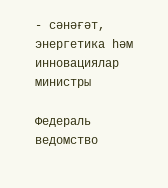- сәнәғәт, энергетика һәм инновациялар министры

Федераль ведомство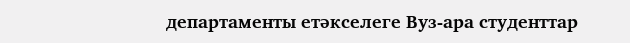департаменты етәкселеге Вуз-ара студенттар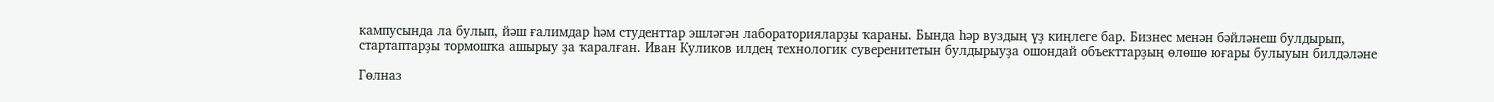кампусында ла булып, йәш ғалимдар һәм студенттар эшләгән лабораторияларҙы ҡараны. Бында һәр вуздың үҙ киңлеге бар. Бизнес менән бәйләнеш булдырып, стартаптарҙы тормошҡа ашырыу ҙа ҡаралған. Иван Куликов илдең технологик суверенитетын булдырыуҙа ошондай объекттарҙың өлөшө юғары булыуын билдәләне

Гөлназ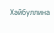Хәйбуллина